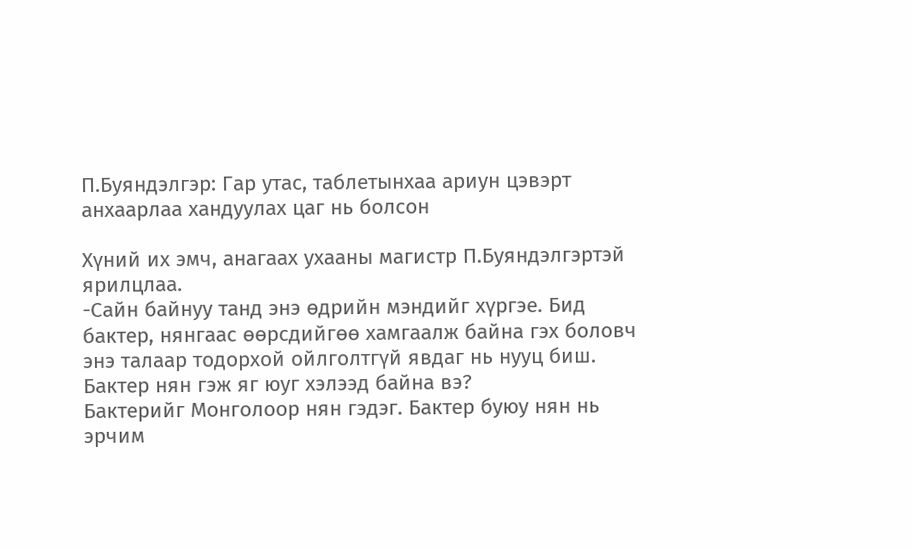П.Буяндэлгэр: Гар утас, таблетынхаа ариун цэвэрт анхаарлаа хандуулах цаг нь болсон

Хүний их эмч, анагаах ухааны магистр П.Буяндэлгэртэй ярилцлаа.
-Сайн байнуу танд энэ өдрийн мэндийг хүргэе. Бид бактер, нянгаас өөрсдийгөө хамгаалж байна гэх боловч энэ талаар тодорхой ойлголтгүй явдаг нь нууц биш. Бактер нян гэж яг юуг хэлээд байна вэ?
Бактерийг Монголоор нян гэдэг. Бактер буюу нян нь эрчим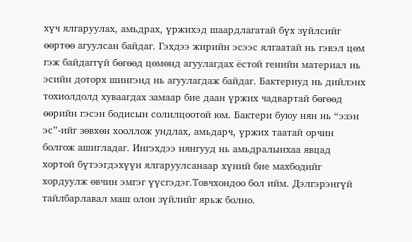хүч ялгаруулах, амьдрах, үржихэд шаардлагатай бүх зүйлсийг өөртөө агуулсан байдаг. Гэхдээ жирийн эсээс ялгаатай нь гэвэл цөм гэж байдаггүй бөгөөд цөмөнд агуулагдах ёстой генийн материал нь эсийн доторх шингэнд нь агуулагдаж байдаг. Бактериуд нь дийлэнх тохиолдолд хуваагдах замаар бие даан үржих чадвартай бөгөөд өөрийн гэсэн бодисын солилцоотой юм. Бактери буюу нян нь “эзэн эс”-ийг зөвхөн хооллож ундлах, амьдарч, үржих таатай орчин болгож ашигладаг. Ингэхдээ нянгууд нь амьдралынхаа явцад хортой бүтээгдэхүүн ялгаруулсанаар хүний бие махбодийг хордуулж өвчин эмгэг үүсгэдэг.Товчхондоо бол ийм. Дэлгэрэнгүй тайлбарлавал маш олон зүйлийг ярьж болно.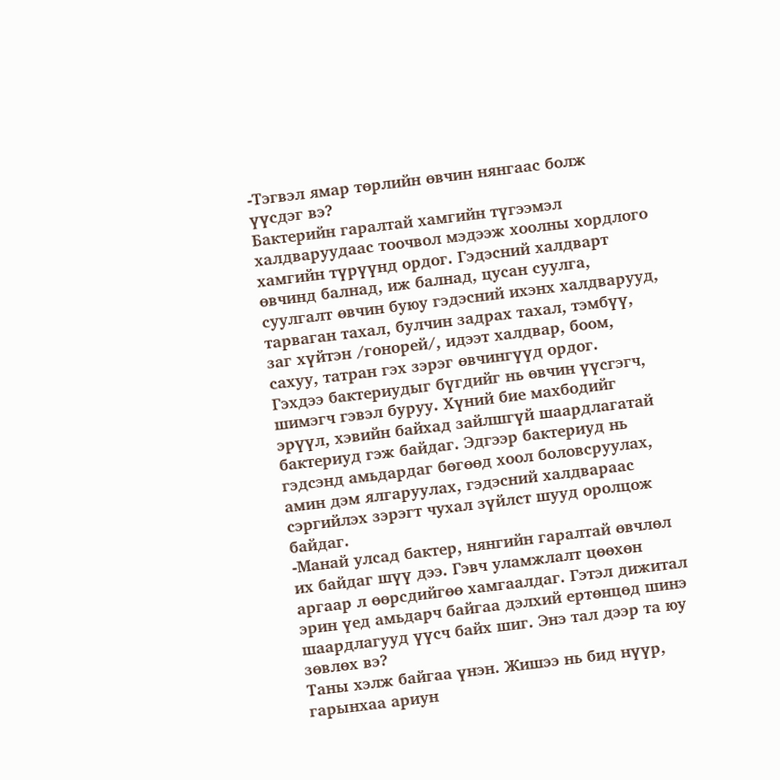-Тэгвэл ямар төрлийн өвчин нянгаас болж үүсдэг вэ?
Бактерийн гаралтай хамгийн түгээмэл халдваруудаас тоочвол мэдээж хоолны хордлого хамгийн түрүүнд ордог. Гэдэсний халдварт өвчинд балнад, иж балнад, цусан суулга, суулгалт өвчин буюу гэдэсний ихэнх халдварууд, тарваган тахал, булчин задрах тахал, тэмбүү, заг хүйтэн /гонорей/, идээт халдвар, боом, сахуу, татран гэх зэрэг өвчингүүд ордог.
Гэхдээ бактериудыг бүгдийг нь өвчин үүсгэгч, шимэгч гэвэл буруу. Хүний бие махбодийг эрүүл, хэвийн байхад зайлшгүй шаардлагатай бактериуд гэж байдаг. Эдгээр бактериуд нь гэдсэнд амьдардаг бөгөөд хоол боловсруулах, амин дэм ялгаруулах, гэдэсний халдвараас сэргийлэх зэрэгт чухал зүйлст шууд оролцож байдаг.
-Манай улсад бактер, нянгийн гаралтай өвчлөл их байдаг шүү дээ. Гэвч уламжлалт цөөхөн аргаар л өөрсдийгөө хамгаалдаг. Гэтэл дижитал эрин үед амьдарч байгаа дэлхий ертөнцөд шинэ шаардлагууд үүсч байх шиг. Энэ тал дээр та юу зөвлөх вэ?
Таны хэлж байгаа үнэн. Жишээ нь бид нүүр, гарынхаа ариун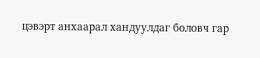цэвэрт анхаарал хандуулдаг боловч гар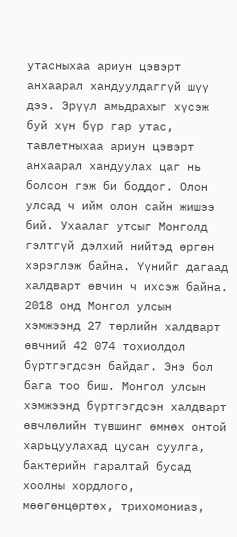утасныхаа ариун цэвэрт анхаарал хандуулдаггүй шүү дээ. Эрүүл амьдрахыг хүсэж буй хүн бүр гар утас, тавлетныхаа ариун цэвэрт анхаарал хандуулах цаг нь болсон гэж би боддог. Олон улсад ч ийм олон сайн жишээ бий. Ухаалаг утсыг Монголд гэлтгүй дэлхий нийтэд өргөн хэрэглэж байна. Үүнийг дагаад халдварт өвчин ч ихсэж байна. 2018 онд Монгол улсын хэмжээнд 27 төрлийн халдварт өвчний 42 074 тохиолдол бүртгэгдсэн байдаг. Энэ бол бага тоо биш. Монгол улсын хэмжээнд бүртгэгдсэн халдварт өвчлөлийн түвшинг өмнөх онтой харьцуулахад цусан суулга, бактерийн гаралтай бусад хоолны хордлого, мөөгөнцөртөх, трихомониаз,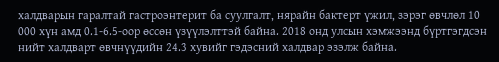халдварын гаралтай гастроэнтерит ба суулгалт, нярайн бактерт үжил, зэрэг өвчлөл 10 000 хүн амд 0.1-6.5-оор өссөн үзүүлэлттэй байна. 2018 онд улсын хэмжээнд бүртгэгдсэн нийт халдварт өвчнүүдийн 24.3 хувийг гэдэсний халдвар эзэлж байна.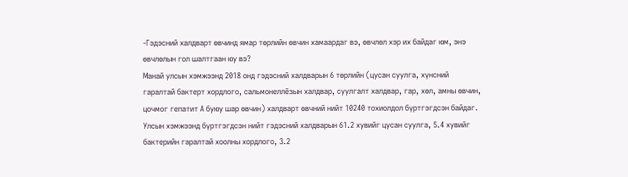-Гэдэсний халдварт өвчинд ямар төрлийн өвчин хамаардаг вэ, өвчлөл хэр их байдаг юм, энэ өвчлөлын гол шалтгаан юу вэ?
Манай улсын хэмжээнд 2018 онд гэдэсний халдварын 6 төрлийн (цусан суулга, хүнсний гаралтай бактерт хордлого, сальмонеллёзын халдвар, суулгалт халдвар, гар, хөл, амны өвчин, цочмог гепатит А буюу шар өвчин) халдварт өвчний нийт 10240 тохиолдол бүртгэгдсэн байдаг. Улсын хэмжээнд бүртгэгдсэн нийт гэдэсний халдварын 61.2 хувийг цусан суулга, 5.4 хувийг бактерийн гаралтай хоолны хордлого, 3.2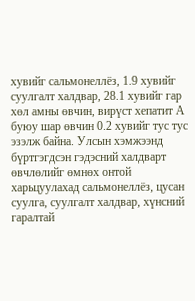хувийг сальмонеллёз, 1.9 хувийг суулгалт халдвар, 28.1 хувийг гар хөл амны өвчин, вирүст хепатит А буюу шар өвчин 0.2 хувийг тус тус эзэлж байна. Улсын хэмжээнд бүртгэгдсэн гэдэсний халдварт өвчлөлийг өмнөх онтой харьцуулахад сальмонеллёз, цусан суулга, суулгалт халдвар, хүнсний гаралтай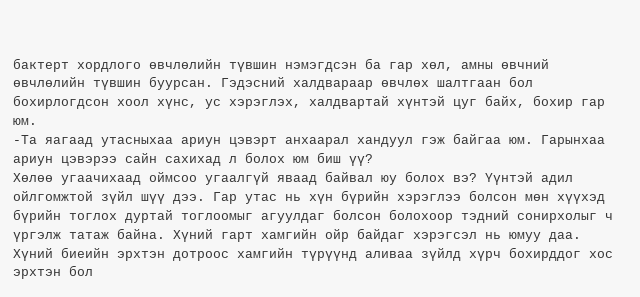бактерт хордлого өвчлөлийн түвшин нэмэгдсэн ба гар хөл, амны өвчний өвчлөлийн түвшин буурсан. Гэдэсний халдвараар өвчлөх шалтгаан бол бохирлогдсон хоол хүнс, ус хэрэглэх, халдвартай хүнтэй цуг байх, бохир гар юм.
-Та яагаад утасныхаа ариун цэвэрт анхаарал хандуул гэж байгаа юм. Гарынхаа ариун цэвэрээ сайн сахихад л болох юм биш үү?
Хөлөө угаачихаад оймсоо угаалгүй яваад байвал юу болох вэ? Үүнтэй адил ойлгомжтой зүйл шүү дээ. Гар утас нь хүн бүрийн хэрэглээ болсон мөн хүүхэд бүрийн тоглох дуртай тоглоомыг агуулдаг болсон болохоор тэдний сонирхолыг ч үргэлж татаж байна. Хүний гарт хамгийн ойр байдаг хэрэгсэл нь юмуу даа. Хүний биеийн эрхтэн дотроос хамгийн түрүүнд аливаа зүйлд хүрч бохирддог хос эрхтэн бол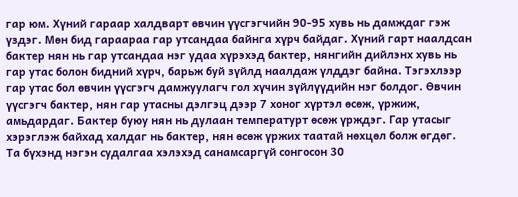гар юм. Хүний гараар халдварт өвчин үүсгэгчийн 90-95 хувь нь дамждаг гэж үздэг. Мөн бид гараараа гар утсандаа байнга хүрч байдаг. Хүний гарт наалдсан бактер нян нь гар утсандаа нэг удаа хүрэхэд бактер, нянгийн дийлэнх хувь нь гар утас болон бидний хүрч, барьж буй зүйлд наалдаж үлддэг байна. Тэгэхлээр гар утас бол өвчин үүсгэгч дамжуулагч гол хүчин зүйлүүдийн нэг болдог. Өвчин үүсгэгч бактер, нян гар утасны дэлгэц дээр 7 хоног хүртэл өсөж, үржиж, амьдардаг. Бактер буюу нян нь дулаан температурт өсөж үрждэг. Гар утасыг хэрэглэж байхад халдаг нь бактер, нян өсөж үржих таатай нөхцөл болж өгдөг.
Та бүхэнд нэгэн судалгаа хэлэхэд санамсаргүй сонгосон 30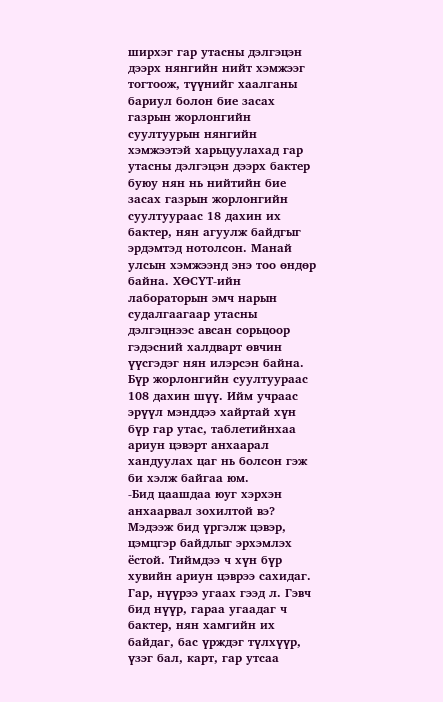ширхэг гар утасны дэлгэцэн дээрх нянгийн нийт хэмжээг тогтоож, түүнийг хаалганы бариул болон бие засах газрын жорлонгийн суултуурын нянгийн хэмжээтэй харьцуулахад гар утасны дэлгэцэн дээрх бактер буюу нян нь нийтийн бие засах газрын жорлонгийн суултуураас 18 дахин их бактер, нян агуулж байдгыг эрдэмтэд нотолсон. Манай улсын хэмжээнд энэ тоо өндөр байна. ХӨСҮТ-ийн лабораторын эмч нарын судалгаагаар утасны дэлгэцнээс авсан сорьцоор гэдэсний халдварт өвчин үүсгэдэг нян илэрсэн байна. Бүр жорлонгийн суултуураас 108 дахин шүү. Ийм учраас эрүүл мэнддээ хайртай хүн бүр гар утас, таблетийнхаа ариун цэвэрт анхаарал хандуулах цаг нь болсон гэж би хэлж байгаа юм.
-Бид цаашдаа юуг хэрхэн анхаарвал зохилтой вэ?
Мэдээж бид үргэлж цэвэр, цэмцгэр байдлыг эрхэмлэх ёстой. Тиймдээ ч хүн бүр хувийн ариун цэврээ сахидаг. Гар, нүүрээ угаах гээд л. Гэвч бид нүүр, гараа угаадаг ч бактер, нян хамгийн их байдаг, бас үрждэг түлхүүр, үзэг бал, карт, гар утсаа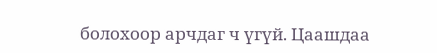болохоор арчдаг ч үгүй. Цаашдаа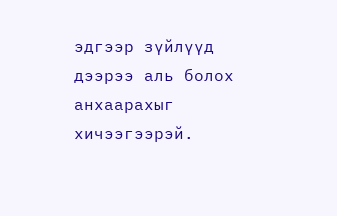эдгээр зүйлүүд дээрээ аль болох анхаарахыг хичээгээрэй.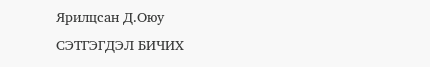Ярилцсан Д.Оюу
СЭТГЭГДЭЛ БИЧИХ